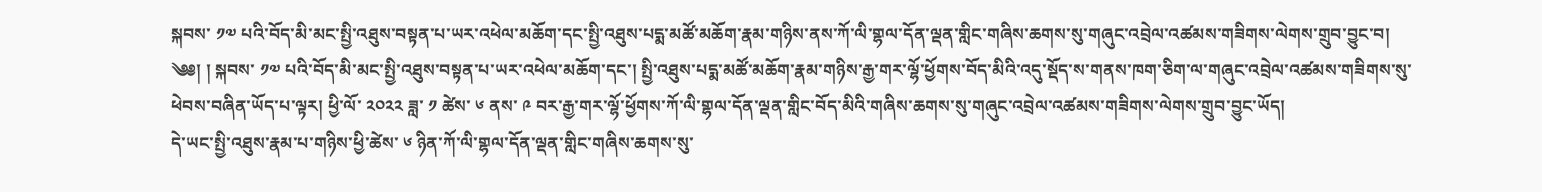སྐབས་ ༡༧ པའི་བོད་མི་མང་སྤྱི་འཐུས་བསྟན་པ་ཡར་འཕེལ་མཆོག་དང་སྤྱི་འཐུས་པདྨ་མཚོ་མཆོག་རྣམ་གཉིས་ནས་ཀོ་ལི་གྷལ་དོན་ལྡན་གླིང་གཞིས་ཆགས་སུ་གཞུང་འབྲེལ་འཚམས་གཟིགས་ལེགས་གྲུབ་བྱུང་བ།
༄༅། ། སྐབས་ ༡༧ པའི་བོད་མི་མང་སྤྱི་འཐུས་བསྟན་པ་ཡར་འཕེལ་མཆོག་དང་། སྤྱི་འཐུས་པདྨ་མཚོ་མཆོག་རྣམ་གཉིས་རྒྱ་གར་ལྷོ་ཕྱོགས་བོད་མིའི་འདུ་སྡོད་ས་གནས་ཁག་ཅིག་ལ་གཞུང་འབྲེལ་འཚམས་གཟིགས་སུ་ཕེབས་བཞིན་ཡོད་པ་ལྟར། ཕྱི་ལོ་ ༢༠༢༢ ཟླ་ ༡ ཚེས་ ༦ ནས་ ༩ བར་རྒྱ་གར་ལྷོ་ཕྱོགས་ཀོ་ལི་གྷལ་དོན་ལྡན་གླིང་བོད་མིའི་གཞིས་ཆགས་སུ་གཞུང་འབྲེལ་འཚམས་གཟིགས་ལེགས་གྲུབ་བྱུང་ཡོད།
དེ་ཡང་སྤྱི་འཐུས་རྣམ་པ་གཉིས་ཕྱི་ཚེས་ ༦ ཉིན་ཀོ་ལི་གྷལ་དོན་ལྡན་གླིང་གཞིས་ཆགས་སུ་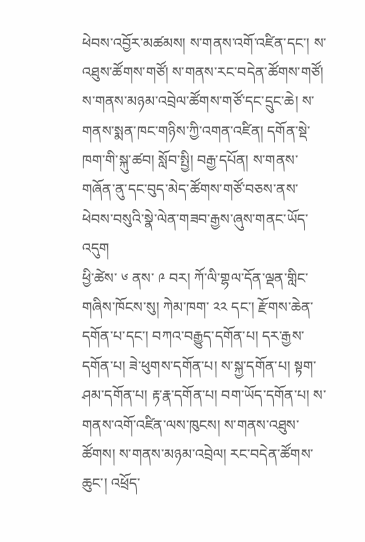ཕེབས་འབྱོར་མཚམས། ས་གནས་འགོ་འཛིན་དང་། ས་འཐུས་ཚོགས་གཙོ། ས་གནས་རང་བདེན་ཚོགས་གཙོ། ས་གནས་མཉམ་འབྲེལ་ཚོགས་གཙོ་དང་དྲུང་ཆེ། ས་གནས་སྨན་ཁང་གཉིས་ཀྱི་འགན་འཛིན། དགོན་སྡེ་ཁག་གི་སྐུ་ཚབ། སློབ་སྤྱི། བརྒྱ་དཔོན། ས་གནས་གཞོན་ནུ་དང་བུད་མེད་ཚོགས་གཙོ་བཅས་ནས་ཕེབས་བསུའི་སྣེ་ལེན་གཟབ་རྒྱས་ཞུས་གནང་ཡོད་འདུག
ཕྱི་ཚེས་ ༦ ནས་ ༩ བར། ཀོ་ལི་གྷལ་དོན་ལྡན་གླིང་གཞིས་ཁོངས་སུ། ཀེམ་ཁག་ ༢༢ དང་། རྫོགས་ཆེན་དགོན་པ་དང་། བཀའ་བརྒྱུད་དགོན་པ། དར་རྒྱས་དགོན་པ། ཟེ་ཕུགས་དགོན་པ། ས་སྐྱ་དགོན་པ། སྟག་ཤམ་དགོན་པ། རྟ་རྣ་དགོན་པ། བག་ཡོད་དགོན་པ། ས་གནས་འགོ་འཛིན་ལས་ཁུངས། ས་གནས་འཐུས་ཚོགས། ས་གནས་མཉམ་འབྲེལ། རང་བདེན་ཚོགས་ཆུང་། འཕྲོད་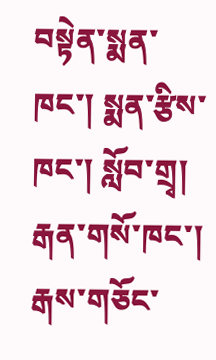བསྟེན་སྨན་ཁང་། སྨན་རྩིས་ཁང་། སློབ་གྲྭ། རྒན་གསོ་ཁང་། རྒས་གཅོང་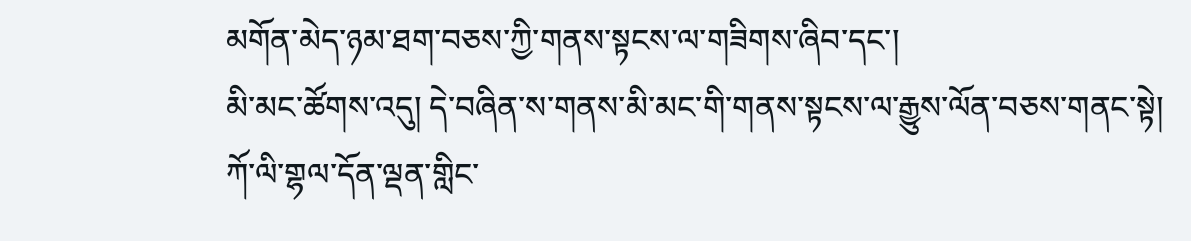མགོན་མེད་ཉམ་ཐག་བཅས་ཀྱི་གནས་སྟངས་ལ་གཟིགས་ཞིབ་དང་།
མི་མང་ཚོགས་འདུ། དེ་བཞིན་ས་གནས་མི་མང་གི་གནས་སྟངས་ལ་རྒྱུས་ལོན་བཅས་གནང་སྟེ།
ཀོ་ལི་གྷལ་དོན་ལྡན་གླིང་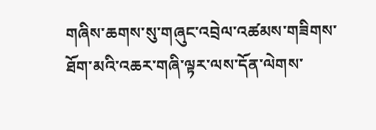གཞིས་ཆགས་སུ་གཞུང་འབྲེལ་འཚམས་གཟིགས་ཐོག་མའི་འཆར་གཞི་ལྟར་ལས་དོན་ལེགས་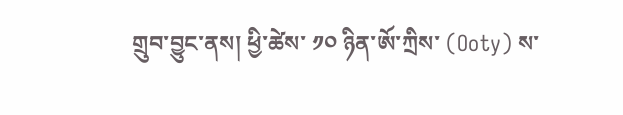གྲུབ་བྱུང་ནས། ཕྱི་ཚེས་ ༡༠ ཉིན་ཨོ་ཀྲིས་ (Ooty) ས་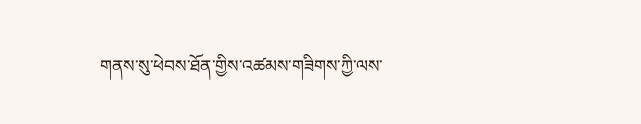གནས་སུ་ཕེབས་ཐོན་གྱིས་འཚམས་གཟིགས་ཀྱི་ལས་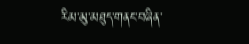རིམ་མུ་མཐུད་གནང་བཞིན་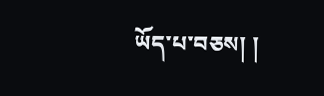ཡོད་པ་བཅས། །